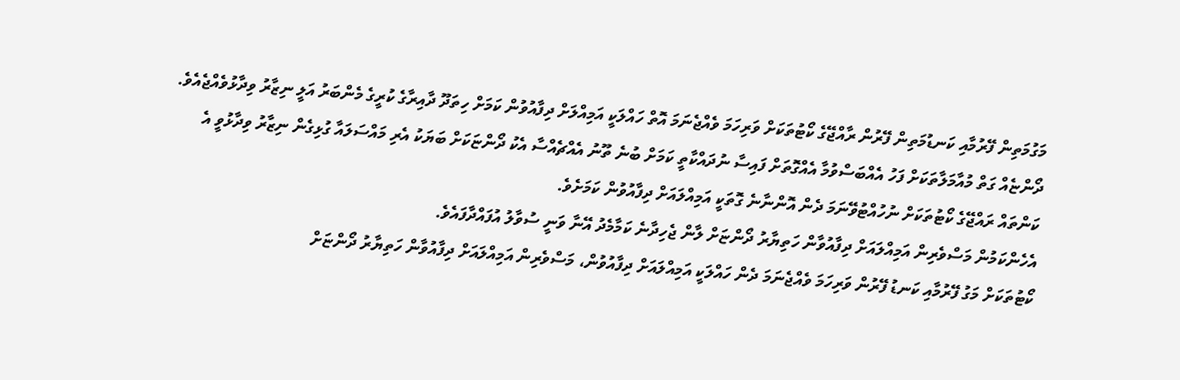މަގުމަތިން ފޭރުމާއި ކަނޑުމަތިން ފޭރުން ރާއްޖޭގެ ކޯޓުތަކަށް ވަރިހަމަ ވެއްޖެނަމަ އޮތް ހައްލަކީ އަމިއްލަށް ދިފާއުވުން ކަމަށް ހިތަދޫ ދާއިރާގެ ކުރީގެ މެންބަރު އަލީ ނިޒާރު ވިދާޅުވެއްޖެއެވެ.
ދޯންޏެއް ގަތް މުއާމަލާތަކަށް ފަހު އެއްބަސްވުމާ އެއްގޮތަށް ފައިސާ ނުދައްކާތީ ކަމަށް ބުނެ ތޫނު އެއްޗެއްސާ އެކު ދޯންޏަކަށް ބަޔަކު އެރި މައްސަލައާ ގުޅިގެން ނިޒާރު ވިދާޅުވީ އެ ކަންތައް ރައްޖޭގެ ކޯޓުތަކަށް ނުހުއްޓުވޭނަމަ ދެން އޮންނާނެ ގޮތަކީ އަމިއްލައަށް ދިފާއުވުން ކަމަށެވެ.
އެހެންކަމުން މަސްވެރިން އަމިއްލައަށް ދިފާއުވާން ހަތިޔާރު ދޯންޏަށް ލާން ޖެހިދާނެ ކަމާމެދު އޭނާ ވަނީ ސުވާލު އުފައްދާފައެވެ.
ކޯޓުތަކަށް މަގު ފޭރުމާއި ކަނޑު ފޭރުން ވަރިހަމަ ވެއްޖެނަމަ ދެން ހައްލަކީ އަމިއްލައަށް ދިފާއުވުން، މަސްވެރިން އަމިއްލައަށް ދިފާއުވާން ހަތިޔާރު ދޯންޏަށް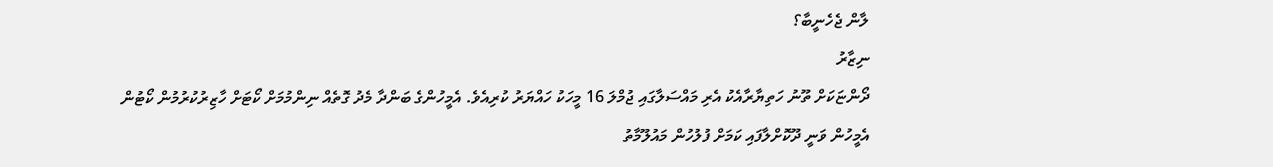ލާން ޖެހެނީބާ؟
ނިޒާރު
ދޯންޏަކަށް ތޫނު ހަތިޔާރާއެކު އެރި މައްސަލާގައި ޖުމްލަ 16 މީހަކު ހައްޔަރު ކުރިއެވެ. އެމީހުންގެ ބަންދާ މެދު ގޮތެއް ނިންމުމަށް ކޯޓަށް ހާޒިރުކުރުމުން ކޯޓުން އެމީހުން ވަނީ ދޫކޮށްލާފައި ކަމަށް ފުލުހުން މައުލޫމާތު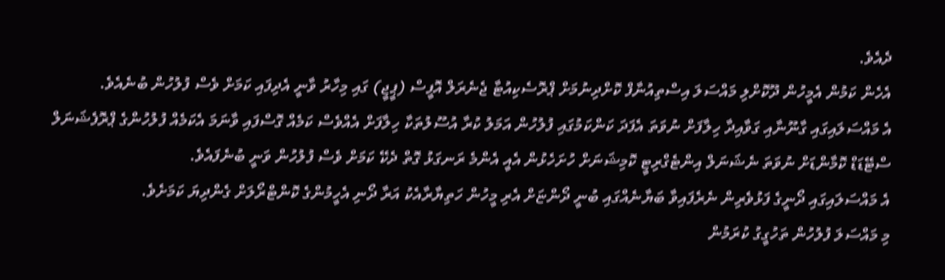ދެއެވެ.
އެހެން ކަމުން އެމީހުން ދޫކޮށްލި މައްސަލަ އިސްތިއުނާފް ކޮށްދިނުމަށް ޕްރޮސެކިއުޓާ ޖެނެރަލް އޮފީސް (ޕީޖީ) ގައި މިހާރު ވާނީ އެދިފައި ކަމަށް ވެސް ފުލުހުން ބުނެއެވެ.
އެ މައްސަލައިގައި ގާނޫނާއި ގަވާއިދާ ހިލާފަށް ނުވަތަ އެފަދަ ކަންކަމުގައި ފުލުހުން އަމަލު ކުރާ އުސޫލުތަކާ ހިލާފަށް އެއްވެސް ކަމެއް ގޮސްފައި ވާނަމަ އެކަމެއް ފުލުހުންގެ ޕްރޮފެޝަނަލް ސްޓޭޑަޑް ކޮމާންޑަށް ނުވަތަ ނެޝަނަލް އިންޓެގްރިޓީ ކޮމިޝަނަށް ހުށަހެޅުން އެއީ އެންމެ ރަނގަޅު ގޮތް ދެކޭ ކަމަށް ވެސް ފުލުހުން ވަނީ ބުނެފައެވެ.
އެ މައްސަލައިގައި ދޯނީގެ ފަޅުވެރިން ނެރެފައިވާ ބަޔާނެއްގައި ބުނީ ދޯންޏަށް އެރި މީހުން ހަތިޔާރާއެކު އަރާ ދޯނި އެހީމުންގެ ކޮންޓްރޯލަށް ގެންދިޔަ ކަމަށެވެ.
މި މައްސަލަ ފުލުހުން ތަހުގީގު ކުރަމުން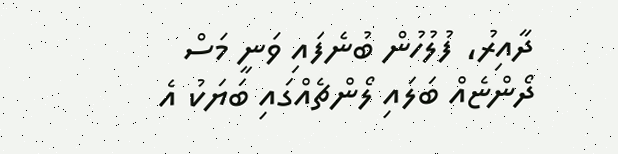ދާއިރު، ފުލުހުން ބުނެފައި ވަނީ މަސް ދޯންޏެއް ބަލައި ލޯންޗެއްގައި ބަޔަކު އެ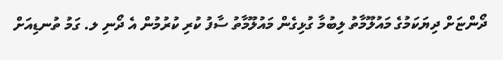ދޯންޏަށް ދިޔަކަމުގެ މައުލޫމާތު ލިބުމާ ގުޅިގެން މައުލޫމާތު ސާފު ކުރި ކުރުމުން އެ ދޯނި ލ. ގަމު ތުނޑިއަށް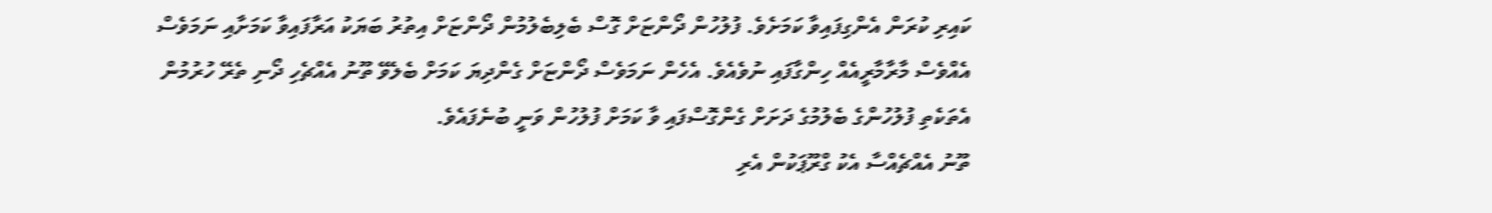ކައިރި ކުރަން އެންގިފައިވާ ކަމަށެވެ. ފުލުހުން ދޯންޏަށް ގޮސް ބެލިބެލުމުން ދޯންޏަށް އިތުރު ބަޔަކު އަރާފައިވާ ކަމަށާއި ނަމަވެސް އެއްވެސް މާރާމާރީއެއް ހިންގާފައި ނުވެއެވެ. އެހެން ނަމަވެސް ދޯންޏަށް ގެންދިޔަ ކަމަށް ބެލެވޭ ތޫނު އެއްޗެހި ދޯނި ތެރޭ ހުރުމުން އެތަކެތި ފުލުހުންގެ ބެލުމުގެ ދަށަށް ގެންގޮސްފައި ވާ ކަމަށް ފުލުހުން ވަނީ ބުނެފައެވެ.
ތޫނު އެއްޗެއްސާ އެކު ގްރޫޕަކުން އެރި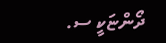ދޯންޏަކީ ސ.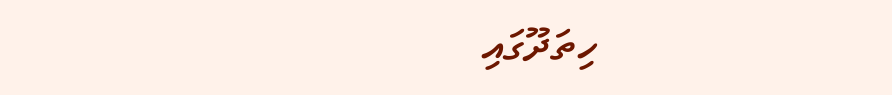ހިތަދޫގައި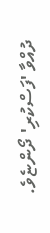ދުއްވާ 'ފަސްކުރި' ދޯންޏެވެ.